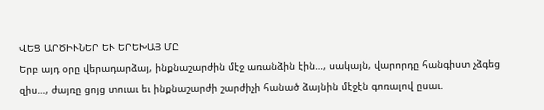ՎԵՑ ԱՐԾԻՒՆԵՐ ԵՒ ԵՐԵԽԱՅ ՄԸ
Երբ այդ օրը վերադարձայ, ինքնաշարժին մէջ առանձին էին…, սակայն, վարորդը հանգիստ չձգեց զիս…, ժայռը ցոյց տուաւ եւ ինքնաշարժի շարժիչի հանած ձայնին մէջէն գոռալով ըսաւ.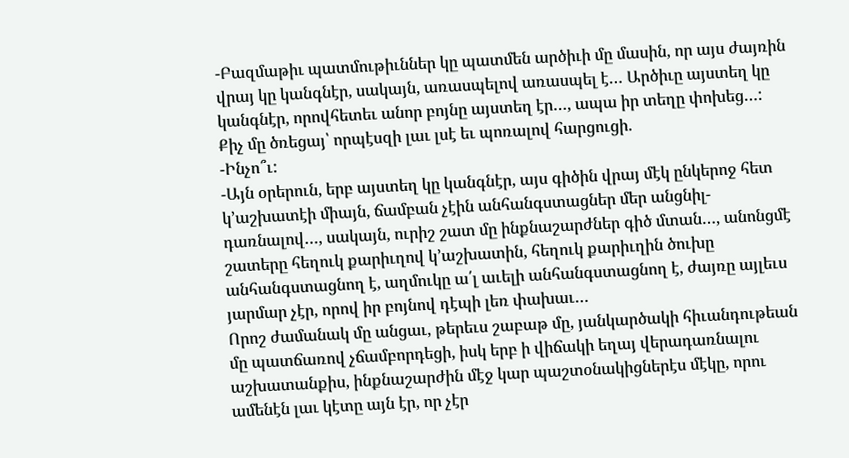-Բազմաթիւ պատմութիւններ կը պատմեն արծիւի մը մասին, որ այս ժայռին վրայ կը կանգնէր, սակայն, առասպելով առասպել է… Արծիւը այստեղ կը կանգնէր, որովհետեւ անոր բոյնը այստեղ էր…, ապա իր տեղը փոխեց…:
Քիչ մը ծռեցայ՝ որպէսզի լաւ լսէ եւ պոռալով հարցուցի.
-Ինչո՞ւ:
-Այն օրերուն, երբ այստեղ կը կանգնէր, այս գիծին վրայ մէկ ընկերոջ հետ կ՚աշխատէի միայն, ճամբան չէին անհանգստացներ մեր անցնիլ-դառնալով…, սակայն, ուրիշ շատ մը ինքնաշարժներ գիծ մտան…, անոնցմէ շատերը հեղուկ քարիւղով կ՚աշխատին, հեղուկ քարիւղին ծուխը անհանգստացնող է, աղմուկը ա՛լ աւելի անհանգստացնող է, ժայռը այլեւս յարմար չէր, որով իր բոյնով դէպի լեռ փախաւ…
Որոշ ժամանակ մը անցաւ, թերեւս շաբաթ մը, յանկարծակի հիւանդութեան մը պատճառով չճամբորդեցի, իսկ երբ ի վիճակի եղայ վերադառնալու աշխատանքիս, ինքնաշարժին մէջ կար պաշտօնակիցներէս մէկը, որու ամենէն լաւ կէտը այն էր, որ չէր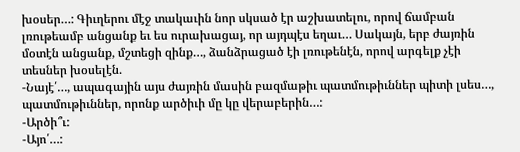խօսեր…: Գիւղերու մէջ տակաւին նոր սկսած էր աշխատելու, որով ճամբան լռութեամբ անցանք եւ ես ուրախացայ, որ այդպէս եղաւ… Սակայն, երբ ժայռին մօտէն անցանք, մշտեցի զինք…, ձանձրացած էի լռութենէն, որով արգելք չէի տեսներ խօսելէն.
-Նայէ՛…, ապագային այս ժայռին մասին բազմաթիւ պատմութիւններ պիտի լսես…, պատմութիւններ, որոնք արծիւի մը կը վերաբերին…:
-Արծի՞ւ:
-Այո՛…: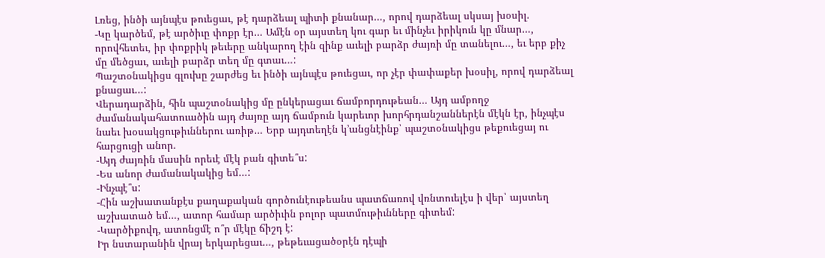Լռեց, ինծի այնպէս թուեցաւ, թէ դարձեալ պիտի քնանար…, որով դարձեալ սկսայ խօսիլ.
-Կը կարծեմ, թէ արծիւը փոքր էր… Ամէն օր այստեղ կու գար եւ մինչեւ իրիկուն կը մնար…, որովհետեւ, իր փոքրիկ թեւերը անկարող էին զինք աւելի բարձր ժայռի մը տանելու…, եւ երբ քիչ մը մեծցաւ, աւելի բարձր տեղ մը գտաւ…:
Պաշտօնակիցս գլուխը շարժեց եւ ինծի այնպէս թուեցաւ, որ չէր փափաքեր խօսիլ, որով դարձեալ քնացաւ…:
Վերադարձին, հին պաշտօնակից մը ընկերացաւ ճամբորդութեան… Այդ ամբողջ ժամանակահատուածին այդ ժայռը այդ ճամբուն կարեւոր խորհրդանշաններէն մէկն էր, ինչպէս նաեւ խօսակցութիւններու առիթ… Երբ այդտեղէն կ՚անցնէինք՝ պաշտօնակիցս թեքուեցայ ու հարցուցի անոր.
-Այդ ժայռին մասին որեւէ մէկ բան գիտե՞ս:
-Ես անոր ժամանակակից եմ…:
-Ինչպէ՞ս:
-Հին աշխատանքէս քաղաքական գործունէութեանս պատճառով վռնտուելէս ի վեր՝ այստեղ աշխատած եմ…, ատոր համար արծիւին բոլոր պատմութիւնները գիտեմ:
-Կարծիքովդ, ատոնցմէ ո՞ր մէկը ճիշդ է:
Իր նստարանին վրայ երկարեցաւ…, թեթեւացածօրէն դէպի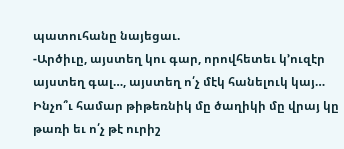պատուհանը նայեցաւ.
-Արծիւը, այստեղ կու գար, որովհետեւ կ՚ուզէր այստեղ գալ…, այստեղ ո՛չ մէկ հանելուկ կայ… Ինչո՞ւ համար թիթեռնիկ մը ծաղիկի մը վրայ կը թառի եւ ո՛չ թէ ուրիշ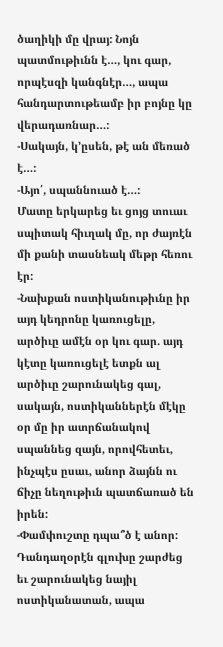ծաղիկի մը վրայ: Նոյն պատմութիւնն է…, կու գար, որպէսզի կանգնէր…, ապա հանդարտութեամբ իր բոյնը կը վերադառնար…:
-Սակայն, կ՚ըսեն, թէ ան մեռած է…:
-Այո՛, սպաննուած է…:
Մատը երկարեց եւ ցոյց տուաւ սպիտակ հիւղակ մը, որ ժայռէն մի քանի տասնեակ մեթր հեռու էր:
-Նախքան ոստիկանութիւնը իր այդ կեդրոնը կառուցելը, արծիւը ամէն օր կու գար. այդ կէտը կառուցելէ ետքն ալ արծիւը շարունակեց գալ, սակայն, ոստիկաններէն մէկը օր մը իր ատրճանակով սպաննեց զայն, որովհետեւ, ինչպէս ըսաւ, անոր ձայնն ու ճիչը նեղութիւն պատճառած են իրեն:
-Փամփուշտը դպա՞ծ է անոր:
Դանդաղօրէն գլուխը շարժեց եւ շարունակեց նայիլ ոստիկանատան, ապա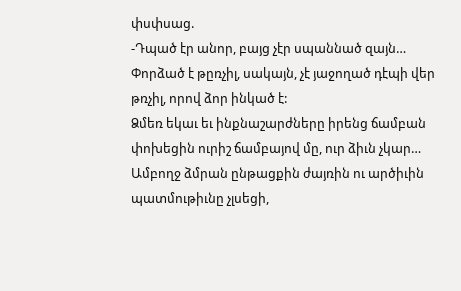փսփսաց.
-Դպած էր անոր, բայց չէր սպաննած զայն… Փորձած է թըռչիլ, սակայն, չէ յաջողած դէպի վեր թռչիլ, որով ձոր ինկած է:
Ձմեռ եկաւ եւ ինքնաշարժները իրենց ճամբան փոխեցին ուրիշ ճամբայով մը, ուր ձիւն չկար… Ամբողջ ձմրան ընթացքին ժայռին ու արծիւին պատմութիւնը չլսեցի,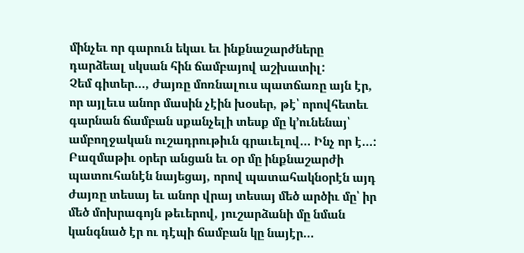մինչեւ որ գարուն եկաւ եւ ինքնաշարժները դարձեալ սկսան հին ճամբայով աշխատիլ:
Չեմ գիտեր…, ժայռը մոռնալուս պատճառը այն էր, որ այլեւս անոր մասին չէին խօսեր, թէ՝ որովհետեւ գարնան ճամբան սքանչելի տեսք մը կ՚ունենայ՝ ամբողջական ուշադրութիւն գրաւելով… Ինչ որ է…: Բազմաթիւ օրեր անցան եւ օր մը ինքնաշարժի պատուհանէն նայեցայ, որով պատահակնօրէն այդ ժայռը տեսայ եւ անոր վրայ տեսայ մեծ արծիւ մը՝ իր մեծ մոխրագոյն թեւերով, յուշարձանի մը նման կանգնած էր ու դէպի ճամբան կը նայէր…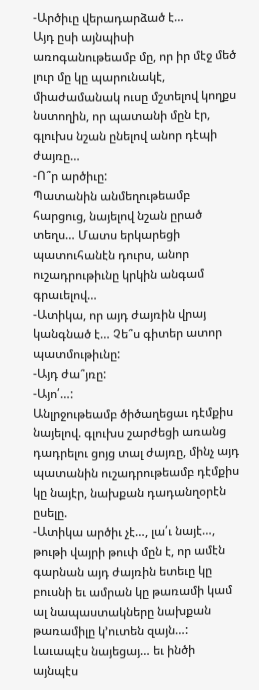-Արծիւը վերադարձած է…
Այդ ըսի այնպիսի առոգանութեամբ մը, որ իր մէջ մեծ լուր մը կը պարունակէ, միաժամանակ ուսը մշտելով կողքս նստողին, որ պատանի մըն էր, գլուխս նշան ընելով անոր դէպի ժայռը…
-Ո՞ր արծիւը:
Պատանին անմեղութեամբ հարցուց, նայելով նշան ըրած տեղս… Մատս երկարեցի պատուհանէն դուրս, անոր ուշադրութիւնը կրկին անգամ գրաւելով…
-Ատիկա, որ այդ ժայռին վրայ կանգնած է… Չե՞ս գիտեր ատոր պատմութիւնը:
-Այդ ժա՞յռը:
-Այո՛…:
Անլրջութեամբ ծիծաղեցաւ դէմքիս նայելով. գլուխս շարժեցի առանց դադրելու ցոյց տալ ժայռը, մինչ այդ պատանին ուշադրութեամբ դէմքիս կը նայէր, նախքան դադանղօրէն ըսելը.
-Ատիկա արծիւ չէ…, լա՛ւ նայէ…, թութի վայրի թուփ մըն է, որ ամէն գարնան այդ ժայռին ետեւը կը բուսնի եւ ամրան կը թառամի կամ ալ նապաստակները նախքան թառամիլը կ՚ուտեն զայն…:
Լաւապէս նայեցայ… եւ ինծի այնպէս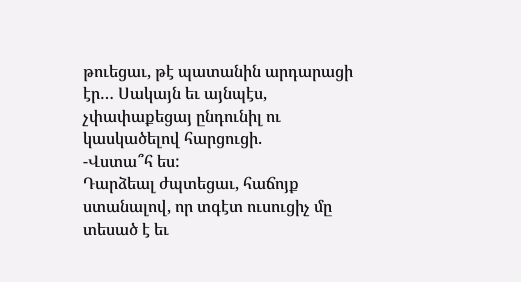թուեցաւ, թէ պատանին արդարացի էր… Սակայն եւ այնպէս, չփափաքեցայ ընդունիլ ու կասկածելով հարցուցի.
-Վստա՞հ ես:
Դարձեալ ժպտեցաւ, հաճոյք ստանալով, որ տգէտ ուսուցիչ մը տեսած է եւ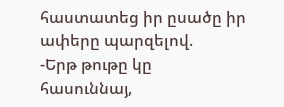հաստատեց իր ըսածը իր ափերը պարզելով.
-Երթ թութը կը հասուննայ,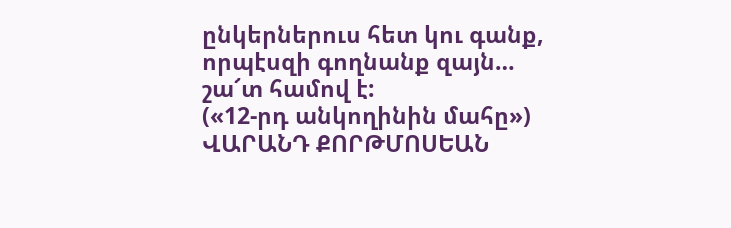ընկերներուս հետ կու գանք, որպէսզի գողնանք զայն… շա՜տ համով է:
(«12-րդ անկողինին մահը»)
ՎԱՐԱՆԴ ՔՈՐԹՄՈՍԵԱՆ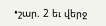•շար. 2 եւ վերջ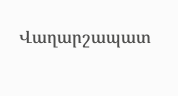Վաղարշապատ